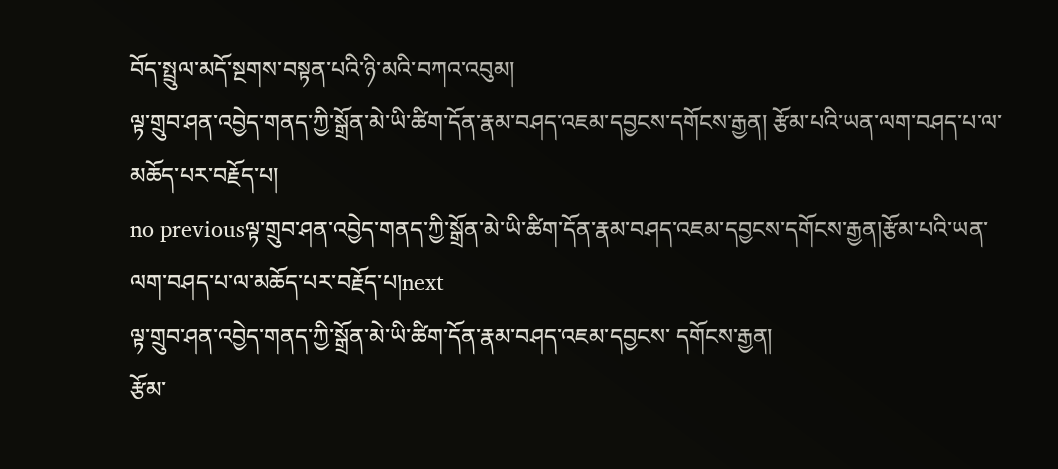བོད་སྤྲུལ་མདོ་སྔགས་བསྟན་པའི་ཉི་མའི་བཀའ་འབུམ།
ལྟ་གྲུབ་ཤན་འབྱེད་གནད་ཀྱི་སྒྲོན་མེ་ཡི་ཚིག་དོན་རྣམ་བཤད་འཇམ་དབྱངས་དགོངས་རྒྱན། རྩོམ་པའི་ཡན་ལག་བཤད་པ་ལ་མཆོད་པར་བརྗོད་པ།
no previousལྟ་གྲུབ་ཤན་འབྱེད་གནད་ཀྱི་སྒྲོན་མེ་ཡི་ཚིག་དོན་རྣམ་བཤད་འཇམ་དབྱངས་དགོངས་རྒྱན།རྩོམ་པའི་ཡན་ལག་བཤད་པ་ལ་མཆོད་པར་བརྗོད་པ།next
ལྟ་གྲུབ་ཤན་འབྱེད་གནད་ཀྱི་སྒྲོན་མེ་ཡི་ཚིག་དོན་རྣམ་བཤད་འཇམ་དབྱངས་ དགོངས་རྒྱན།
རྩོམ་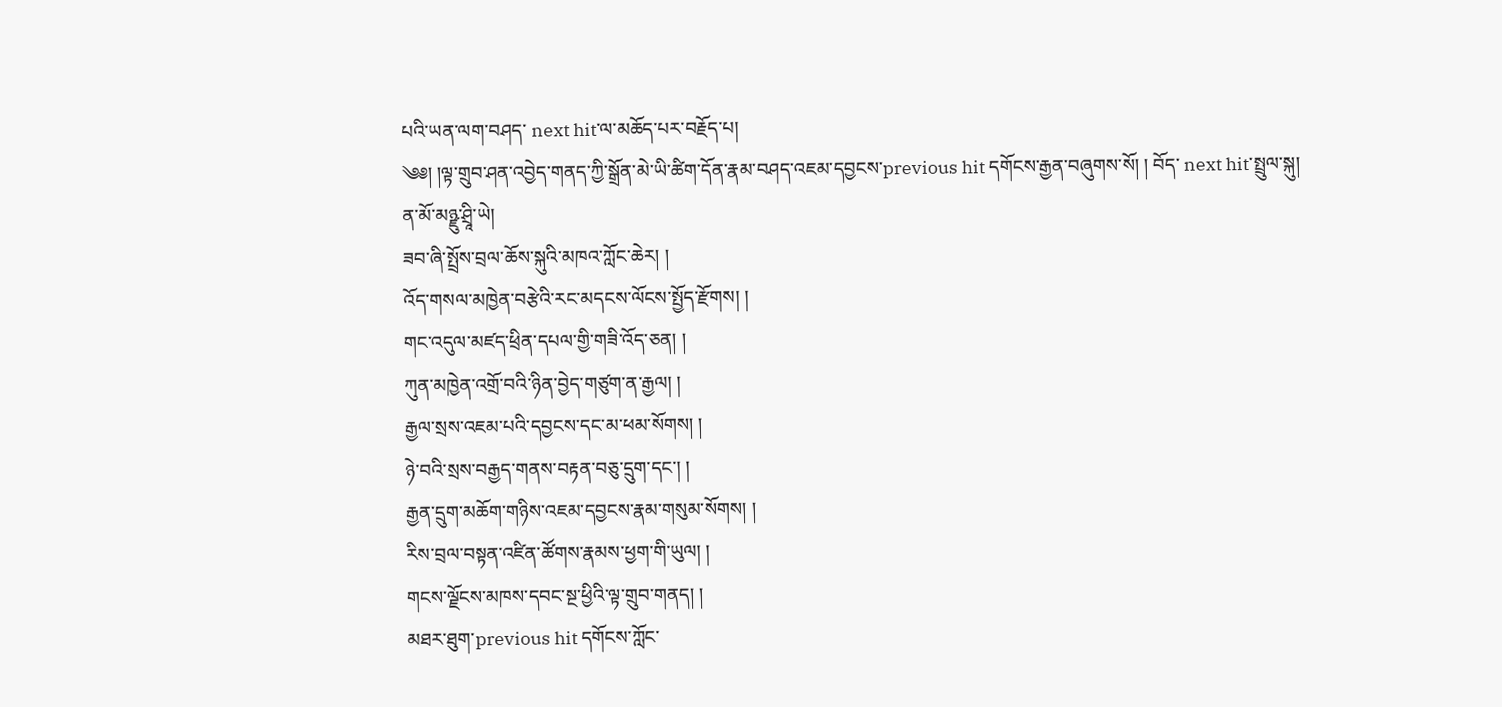པའི་ཡན་ལག་བཤད་ next hit་ལ་མཆོད་པར་བརྗོད་པ།
༄༅། །ལྟ་གྲུབ་ཤན་འབྱེད་གནད་ཀྱི་སྒྲོན་མེ་ཡི་ཚིག་དོན་རྣམ་བཤད་འཇམ་དབྱངས་previous hit དགོངས་རྒྱན་བཞུགས་སོ། ། བོད་ next hit་སྤྲུལ་སྐུ།
ན་མོ་མཉྫུ་ཤྲཱི་ཡེ།
ཟབ་ཞི་སྤྲོས་བྲལ་ཆོས་སྐུའི་མཁའ་ཀློང་ཆེར། །
འོད་གསལ་མཁྱེན་བརྩེའི་རང་མདངས་ལོངས་སྤྱོད་རྫོགས། །
གང་འདུལ་མཛད་ཕྲིན་དཔལ་གྱི་གཟི་འོད་ཅན། །
ཀུན་མཁྱེན་འགྲོ་བའི་ཉིན་བྱེད་གཙུག་ན་རྒྱལ། །
རྒྱལ་སྲས་འཇམ་པའི་དབྱངས་དང་མ་ཕམ་སོགས། །
ཉེ་བའི་སྲས་བརྒྱད་གནས་བརྟན་བཅུ་དྲུག་དང་། །
རྒྱན་དྲུག་མཆོག་གཉིས་འཇམ་དབྱངས་རྣམ་གསུམ་སོགས། །
རིས་བྲལ་བསྟན་འཛིན་ཚོགས་རྣམས་ཕྱག་གི་ཡུལ། །
གངས་ལྗོངས་མཁས་དབང་སྔ་ཕྱིའི་ལྟ་གྲུབ་གནད། །
མཐར་ཐུག་previous hit དགོངས་ཀློང་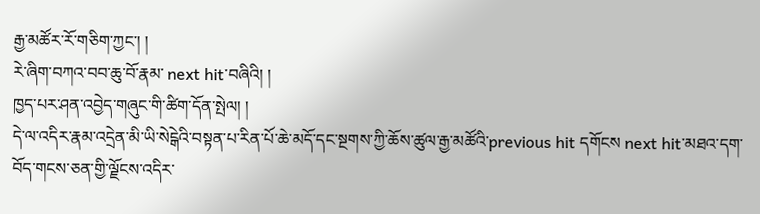རྒྱ་མཚོར་རོ་གཅིག་ཀྱང་། །
རེ་ཞིག་བཀའ་བབ་ཆུ་བོ་རྣམ་ next hit་བཞིའི། །
ཁྱད་པར་ཤན་འབྱེད་གཞུང་གི་ཚིག་དོན་སྤེལ། །
དེ་ལ་འདིར་རྣམ་འདྲེན་མི་ཡི་སེངྒེའི་བསྟན་པ་རིན་པོ་ཆེ་མདོ་དང་སྔགས་ཀྱི་ཆོས་ཚུལ་རྒྱ་མཚོའི་previous hit དགོངས next hit་མཐའ་དག་བོད་གངས་ཅན་གྱི་ལྗོངས་འདིར་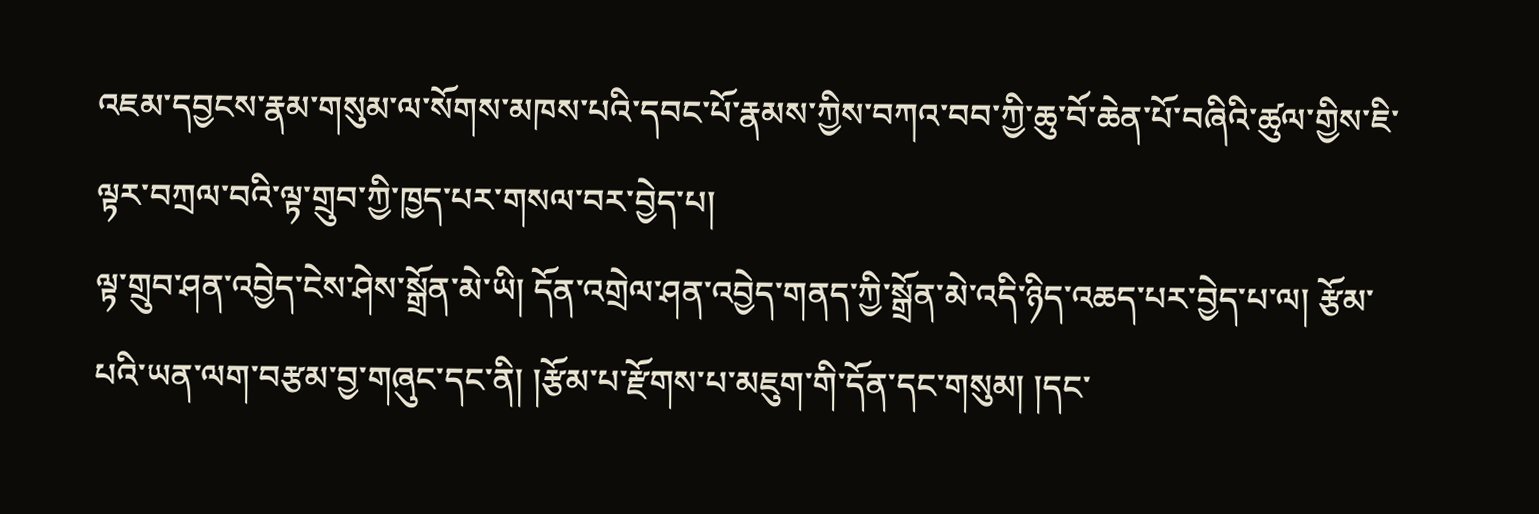འཇམ་དབྱངས་རྣམ་གསུམ་ལ་སོགས་མཁས་པའི་དབང་པོ་རྣམས་ཀྱིས་བཀའ་བབ་ཀྱི་ཆུ་བོ་ཆེན་པོ་བཞིའི་ཚུལ་གྱིས་ཇི་ལྟར་བཀྲལ་བའི་ལྟ་གྲུབ་ཀྱི་ཁྱད་པར་གསལ་བར་བྱེད་པ།
ལྟ་གྲུབ་ཤན་འབྱེད་ངེས་ཤེས་སྒྲོན་མེ་ཡི། དོན་འགྲེལ་ཤན་འབྱེད་གནད་ཀྱི་སྒྲོན་མེ་འདི་ཉིད་འཆད་པར་བྱེད་པ་ལ། རྩོམ་པའི་ཡན་ལག་བརྩམ་བྱ་གཞུང་དང་ནི། །རྩོམ་པ་རྫོགས་པ་མཇུག་གི་དོན་དང་གསུམ། །དང་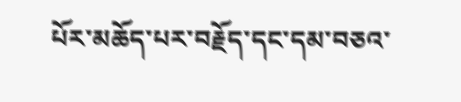པོར་མཆོད་པར་བརྗོད་དང་དམ་བཅའ་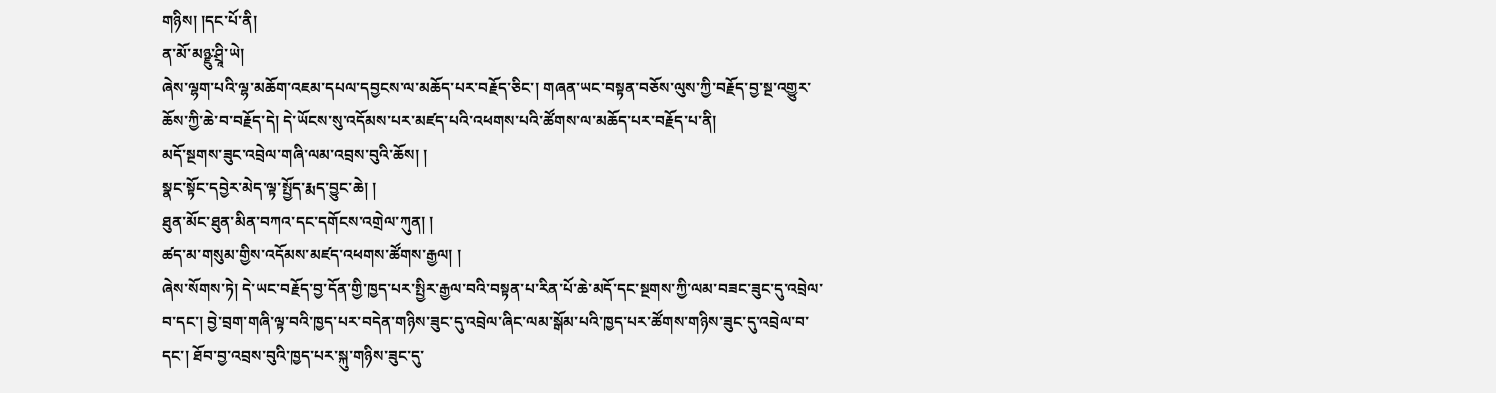གཉིས། །དང་པོ་ནི།
ན་མོ་མཉྫུ་ཤྲཱི་ཡེ།
ཞེས་ལྷག་པའི་ལྷ་མཆོག་འཇམ་དཔལ་དབྱངས་ལ་མཆོད་པར་བརྗོད་ཅིང་། གཞན་ཡང་བསྟན་བཅོས་ལུས་ཀྱི་བརྗོད་བྱ་སྔ་འགྱུར་ཆོས་ཀྱི་ཆེ་བ་བརྗོད་དེ། དེ་ཡོངས་སུ་འདོམས་པར་མཛད་པའི་འཕགས་པའི་ཚོགས་ལ་མཆོད་པར་བརྗོད་པ་ནི།
མདོ་སྔགས་ཟུང་འབྲེལ་གཞི་ལམ་འབྲས་བུའི་ཆོས། །
སྣང་སྟོང་དབྱེར་མེད་ལྟ་སྤྱོད་རྨད་བྱུང་ཆེ། །
ཐུན་མོང་ཐུན་མིན་བཀའ་དང་དགོངས་འགྲེལ་ཀུན། །
ཚད་མ་གསུམ་གྱིས་འདོམས་མཛད་འཕགས་ཚོགས་རྒྱལ། །
ཞེས་སོགས་ཏེ། དེ་ཡང་བརྗོད་བྱ་དོན་གྱི་ཁྱད་པར་སྤྱིར་རྒྱལ་བའི་བསྟན་པ་རིན་པོ་ཆེ་མདོ་དང་སྔགས་ཀྱི་ལམ་བཟང་ཟུང་དུ་འབྲེལ་བ་དང་། བྱེ་བྲག་གཞི་ལྟ་བའི་ཁྱད་པར་བདེན་གཉིས་ཟུང་དུ་འབྲེལ་ཞིང་ལམ་སྒོམ་པའི་ཁྱད་པར་ཚོགས་གཉིས་ཟུང་དུ་འབྲེལ་བ་དང་། ཐོབ་བྱ་འབྲས་བུའི་ཁྱད་པར་སྐུ་གཉིས་ཟུང་དུ་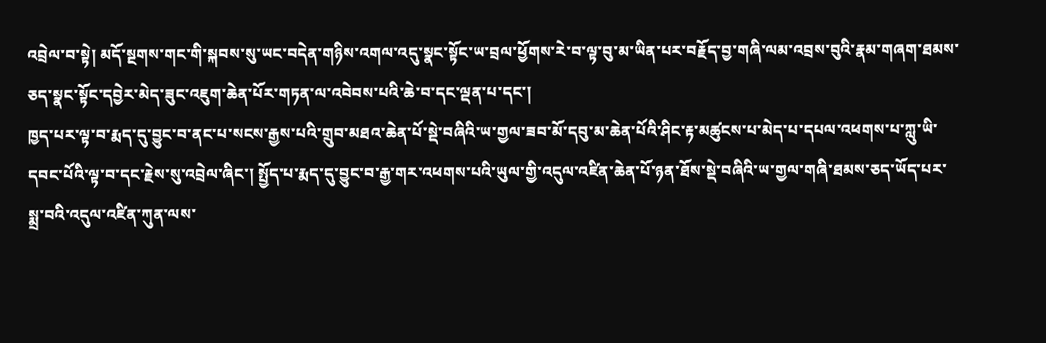འབྲེལ་བ་སྟེ། མདོ་སྔགས་གང་གི་སྐབས་སུ་ཡང་བདེན་གཉིས་འགལ་འདུ་སྣང་སྟོང་ཡ་བྲལ་ཕྱོགས་རེ་བ་ལྟ་བུ་མ་ཡིན་པར་བརྗོད་བྱ་གཞི་ལམ་འབྲས་བུའི་རྣམ་གཞག་ཐམས་ཅད་སྣང་སྟོང་དབྱེར་མེད་ཟུང་འཇུག་ཆེན་པོར་གཏན་ལ་འབེབས་པའི་ཆེ་བ་དང་ལྡན་པ་དང་།
ཁྱད་པར་ལྟ་བ་རྨད་དུ་བྱུང་བ་ནང་པ་སངས་རྒྱས་པའི་གྲུབ་མཐའ་ཆེན་པོ་སྡེ་བཞིའི་ཡ་གྱལ་ཟབ་མོ་དབུ་མ་ཆེན་པོའི་ཤིང་རྟ་མཚུངས་པ་མེད་པ་དཔལ་འཕགས་པ་ཀླུ་ཡི་དབང་པོའི་ལྟ་བ་དང་རྗེས་སུ་འབྲེལ་ཞིང་། སྤྱོད་པ་རྨད་དུ་བྱུང་བ་རྒྱ་གར་འཕགས་པའི་ཡུལ་གྱི་འདུལ་འཛིན་ཆེན་པོ་ཉན་ཐོས་སྡེ་བཞིའི་ཡ་གྱལ་གཞི་ཐམས་ཅད་ཡོད་པར་སྨྲ་བའི་འདུལ་འཛིན་ཀུན་ལས་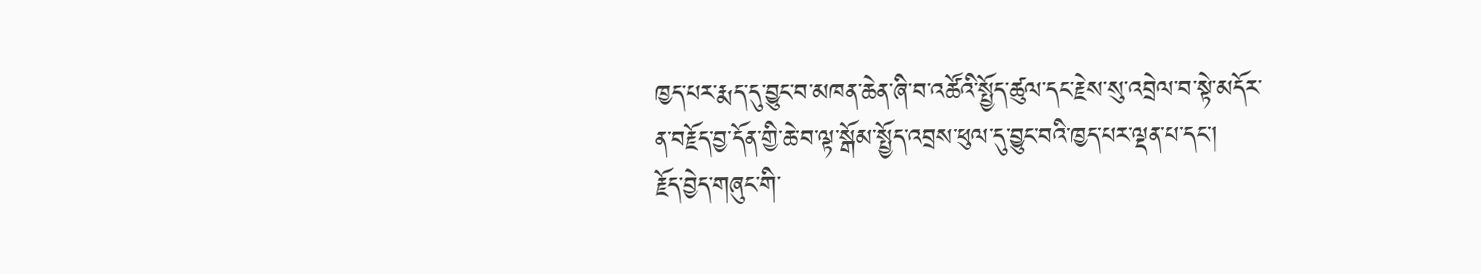ཁྱད་པར་རྨད་དུ་བྱུང་བ་མཁན་ཆེན་ཞི་བ་འཚོའི་སྤྱོད་ཚུལ་དང་རྗེས་སུ་འབྲེལ་བ་སྟེ་མདོར་ན་བརྗོད་བྱ་དོན་གྱི་ཆེ་བ་ལྟ་སྒོམ་སྤྱོད་འབྲས་ཕུལ་དུ་བྱུང་བའི་ཁྱད་པར་ལྡན་པ་དང་།
རྗོད་བྱེད་གཞུང་གི་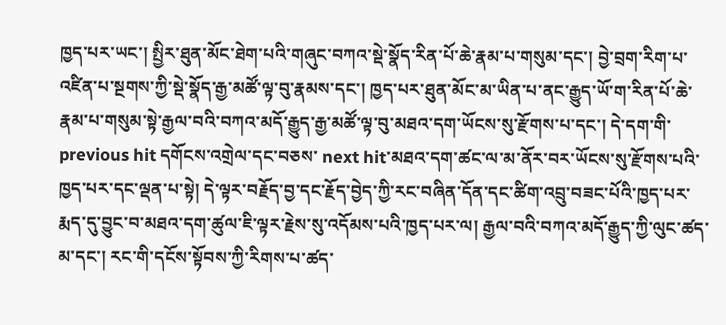ཁྱད་པར་ཡང་། སྤྱིར་ཐུན་མོང་ཐེག་པའི་གཞུང་བཀའ་སྡེ་སྣོད་རིན་པོ་ཆེ་རྣམ་པ་གསུམ་དང་། བྱེ་བྲག་རིག་པ་འཛིན་པ་སྔགས་ཀྱི་སྡེ་སྣོད་རྒྱ་མཚོ་ལྟ་བུ་རྣམས་དང་། ཁྱད་པར་ཐུན་མོང་མ་ཡིན་པ་ནང་རྒྱུད་ཡོ་ག་རིན་པོ་ཆེ་རྣམ་པ་གསུམ་སྟེ་རྒྱལ་བའི་བཀའ་མདོ་རྒྱུད་རྒྱ་མཚོ་ལྟ་བུ་མཐའ་དག་ཡོངས་སུ་རྫོགས་པ་དང་། དེ་དག་གི་previous hit དགོངས་འགྲེལ་དང་བཅས་ next hit་མཐའ་དག་ཚང་ལ་མ་ནོར་བར་ཡོངས་སུ་རྫོགས་པའི་ཁྱད་པར་དང་ལྡན་པ་སྟེ། དེ་ལྟར་བརྗོད་བྱ་དང་རྗོད་བྱེད་ཀྱི་རང་བཞིན་དོན་དང་ཚིག་འབྲུ་བཟང་པོའི་ཁྱད་པར་རྨད་དུ་བྱུང་བ་མཐའ་དག་ཚུལ་ཇི་ལྟར་རྗེས་སུ་འདོམས་པའི་ཁྱད་པར་ལ། རྒྱལ་བའི་བཀའ་མདོ་རྒྱུད་ཀྱི་ལུང་ཚད་མ་དང་། རང་གི་དངོས་སྟོབས་ཀྱི་རིགས་པ་ཚད་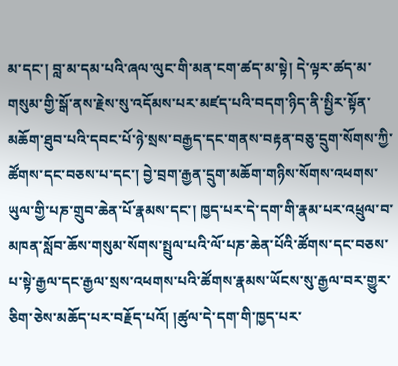མ་དང་། བླ་མ་དམ་པའི་ཞལ་ལུང་གི་མན་ངག་ཚད་མ་སྟེ། དེ་ལྟར་ཚད་མ་གསུམ་གྱི་སྒོ་ནས་རྗེས་སུ་འདོམས་པར་མཛད་པའི་བདག་ཉིད་ནི་སྤྱིར་སྟོན་མཆོག་ཐུབ་པའི་དབང་པོ་ཉེ་སྲས་བརྒྱད་དང་གནས་བརྟན་བཅུ་དྲུག་སོགས་ཀྱི་ཚོགས་དང་བཅས་པ་དང་། བྱེ་བྲག་རྒྱན་དྲུག་མཆོག་གཉིས་སོགས་འཕགས་ཡུལ་གྱི་པཎ་གྲུབ་ཆེན་པོ་རྣམས་དང་། ཁྱད་པར་དེ་དག་གི་རྣམ་པར་འཕྲུལ་བ་མཁན་སློབ་ཆོས་གསུམ་སོགས་སྤྲུལ་པའི་ལོ་པཎ་ཆེན་པོའི་ཚོགས་དང་བཅས་པ་སྟེ་རྒྱལ་དང་རྒྱལ་སྲས་འཕགས་པའི་ཚོགས་རྣམས་ཡོངས་སུ་རྒྱལ་བར་གྱུར་ཅིག་ཅེས་མཆོད་པར་བརྗོད་པའོ། །ཚུལ་དེ་དག་གི་ཁྱད་པར་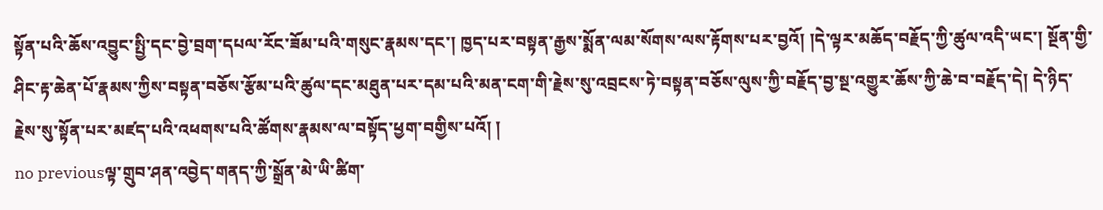སྟོན་པའི་ཆོས་འབྱུང་སྤྱི་དང་བྱེ་བྲག་དཔལ་རོང་ཟོམ་པའི་གསུང་རྣམས་དང་། ཁྱད་པར་བསྟན་རྒྱས་སྨོན་ལམ་སོགས་ལས་རྟོགས་པར་བྱའོ། །དེ་ལྟར་མཆོད་བརྗོད་ཀྱི་ཚུལ་འདི་ཡང་། སྔོན་གྱི་ཤིང་རྟ་ཆེན་པོ་རྣམས་ཀྱིས་བསྟན་བཅོས་རྩོམ་པའི་ཚུལ་དང་མཐུན་པར་དམ་པའི་མན་ངག་གི་རྗེས་སུ་འབྲངས་ཏེ་བསྟན་བཅོས་ལུས་ཀྱི་བརྗོད་བྱ་སྔ་འགྱུར་ཆོས་ཀྱི་ཆེ་བ་བརྗོད་དེ། དེ་ཉིད་རྗེས་སུ་སྟོན་པར་མཛད་པའི་འཕགས་པའི་ཚོགས་རྣམས་ལ་བསྟོད་ཕྱག་བགྱིས་པའོ། །
no previousལྟ་གྲུབ་ཤན་འབྱེད་གནད་ཀྱི་སྒྲོན་མེ་ཡི་ཚིག་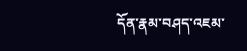དོན་རྣམ་བཤད་འཇམ་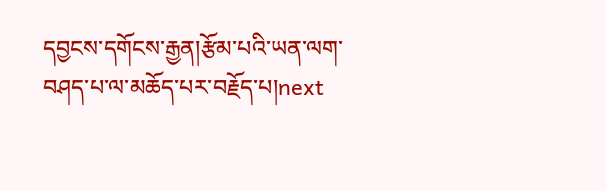དབྱངས་དགོངས་རྒྱན།རྩོམ་པའི་ཡན་ལག་བཤད་པ་ལ་མཆོད་པར་བརྗོད་པ།next